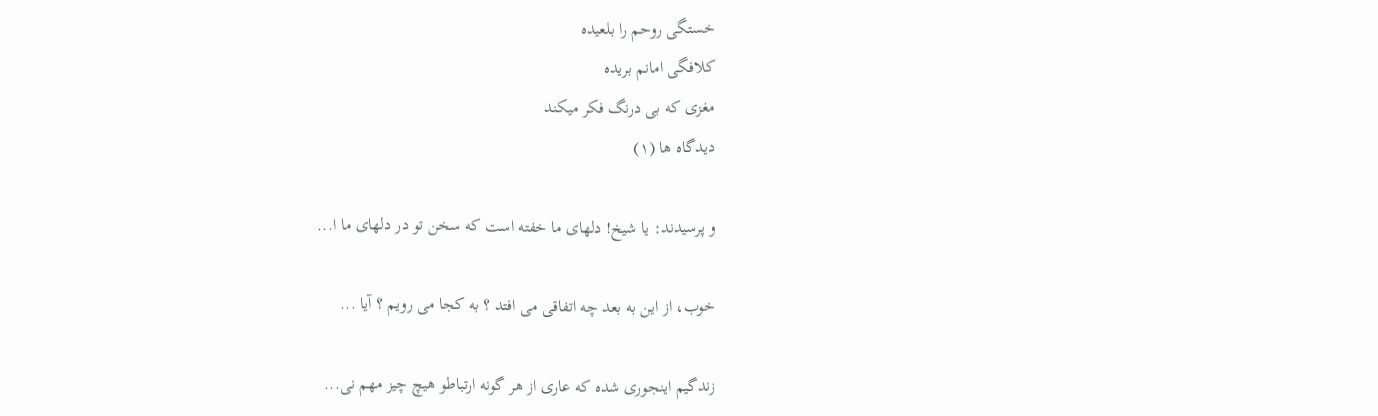خستگی روحم را بلعیده
کلافگی امانم بریده
مغزی که بی درنگ فکر میکند
دیدگاه ها (۱)

و پرسیدند: یا شیخ! دلهای ما خفته است که سخن تو در دلهای ما ا...

خوب، از این به بعد چه اتفاقی می افتد ؟ به کجا می رویم ؟ آیا ...

زندگیم اینجوری شده که عاری از هر گونه ارتباطو هیچ چیز مهم نی...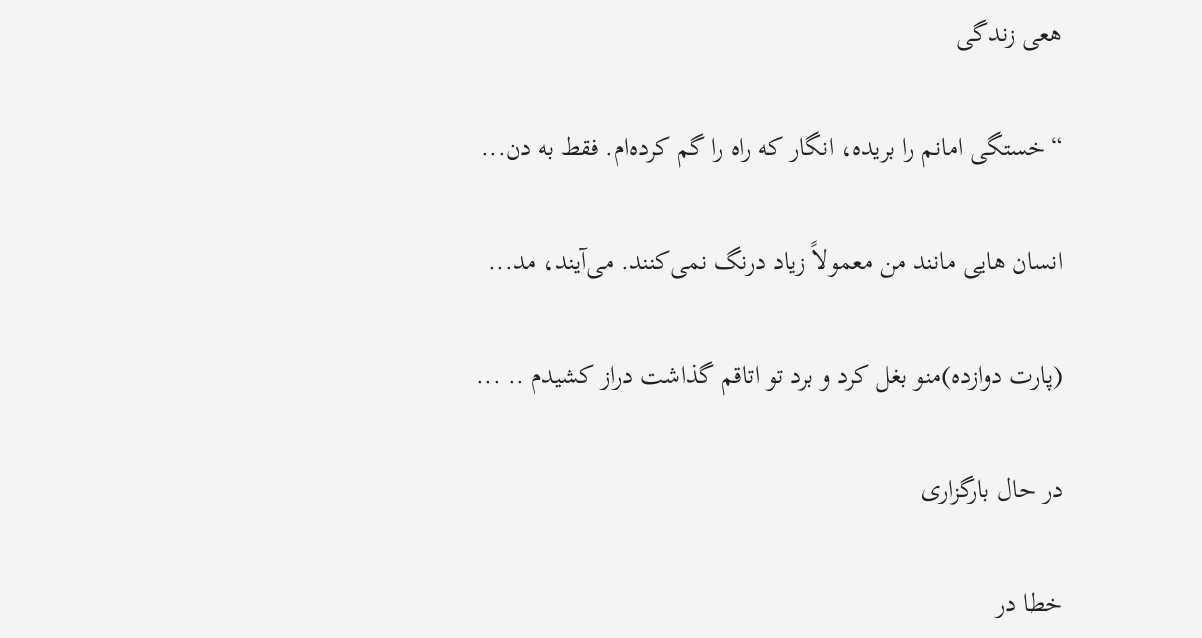هعی زندگی

“خستگی امانم را بریده، انگار که راه را گم کرده‌ام. فقط به دن...

انسان هایی مانند من معمولاً زیاد درنگ نمی‌کنند. می‌آیند، مد...

(پارت دوازده)منو بغل کرد و برد تو اتاقم گذاشت دراز کشیدم .. ...

در حال بارگزاری

خطا در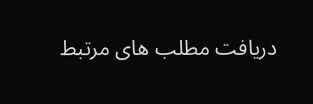دریافت مطلب های مرتبط